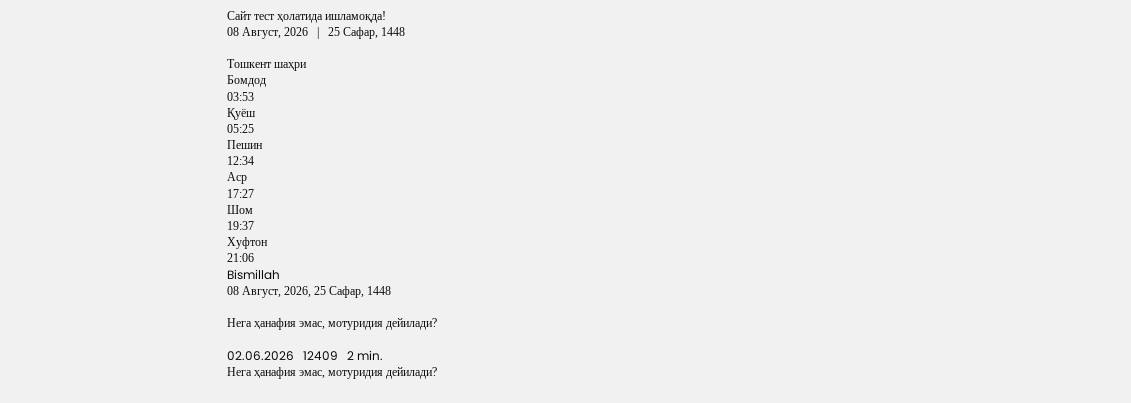Сайт тест ҳолатида ишламоқда!
08 Август, 2026   |   25 Сафар, 1448

Тошкент шаҳри
Бомдод
03:53
Қуёш
05:25
Пешин
12:34
Аср
17:27
Шом
19:37
Хуфтон
21:06
Bismillah
08 Август, 2026, 25 Сафар, 1448

Нега ҳанафия эмас, мотуридия дейилади?

02.06.2026   12409   2 min.
Нега ҳанафия эмас, мотуридия дейилади?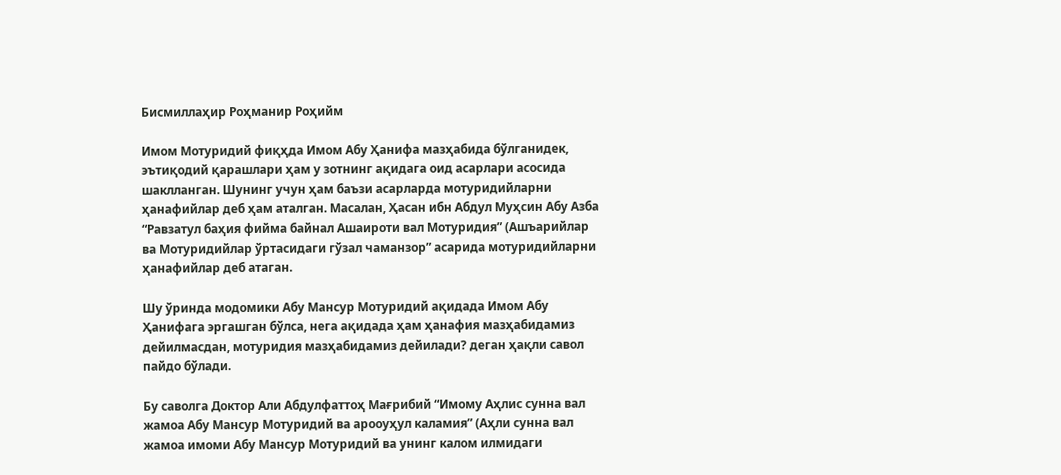Бисмиллаҳир Роҳманир Роҳийм

Имом Мотуридий фиқҳда Имом Абу Ҳанифа мазҳабида бўлганидек, эътиқодий қарашлари ҳам у зотнинг ақидага оид асарлари асосида шаклланган. Шунинг учун ҳам баъзи асарларда мотуридийларни ҳанафийлар деб ҳам аталган. Масалан, Ҳасан ибн Абдул Муҳсин Абу Азба “Равзатул баҳия фийма байнал Ашаироти вал Мотуридия” (Ашъарийлар ва Мотуридийлар ўртасидаги гўзал чаманзор” асарида мотуридийларни ҳанафийлар деб атаган.

Шу ўринда модомики Абу Мансур Мотуридий ақидада Имом Абу Ҳанифага эргашган бўлса, нега ақидада ҳам ҳанафия мазҳабидамиз дейилмасдан, мотуридия мазҳабидамиз дейилади? деган ҳақли савол пайдо бўлади.

Бу саволга Доктор Али Абдулфаттоҳ Мағрибий “Имому Аҳлис сунна вал жамоа Абу Мансур Мотуридий ва арооуҳул каламия” (Аҳли сунна вал жамоа имоми Абу Мансур Мотуридий ва унинг калом илмидаги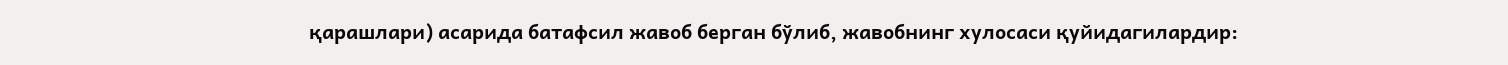қарашлари) асарида батафсил жавоб берган бўлиб, жавобнинг хулосаси қуйидагилардир: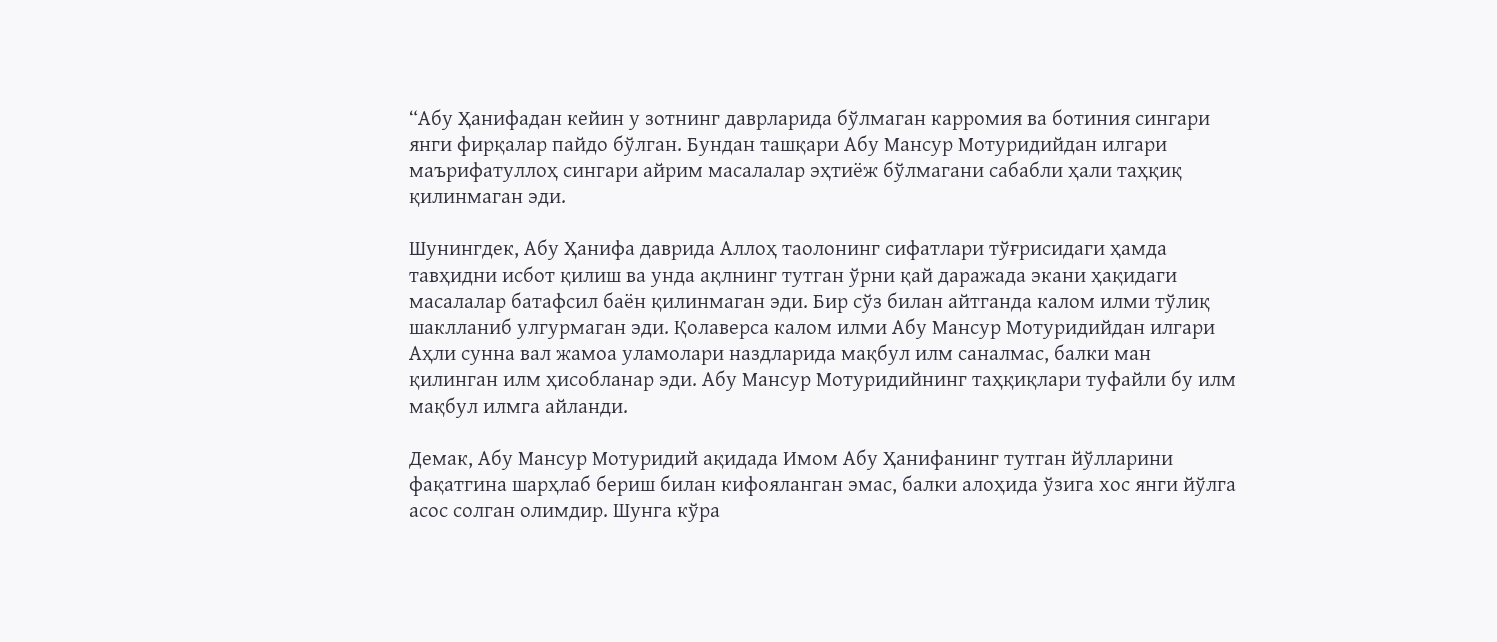“Абу Ҳанифадан кейин у зотнинг даврларида бўлмаган карромия ва ботиния сингари янги фирқалар пайдо бўлган. Бундан ташқари Абу Мансур Мотуридийдан илгари маърифатуллоҳ сингари айрим масалалар эҳтиёж бўлмагани сабабли ҳали таҳқиқ қилинмаган эди.

Шунингдек, Абу Ҳанифа даврида Аллоҳ таолонинг сифатлари тўғрисидаги ҳамда тавҳидни исбот қилиш ва унда ақлнинг тутган ўрни қай даражада экани ҳақидаги масалалар батафсил баён қилинмаган эди. Бир сўз билан айтганда калом илми тўлиқ шаклланиб улгурмаган эди. Қолаверса калом илми Абу Мансур Мотуридийдан илгари Аҳли сунна вал жамоа уламолари наздларида мақбул илм саналмас, балки ман қилинган илм ҳисобланар эди. Абу Мансур Мотуридийнинг таҳқиқлари туфайли бу илм мақбул илмга айланди.

Демак, Абу Мансур Мотуридий ақидада Имом Абу Ҳанифанинг тутган йўлларини фақатгина шарҳлаб бериш билан кифояланган эмас, балки алоҳида ўзига хос янги йўлга асос солган олимдир. Шунга кўра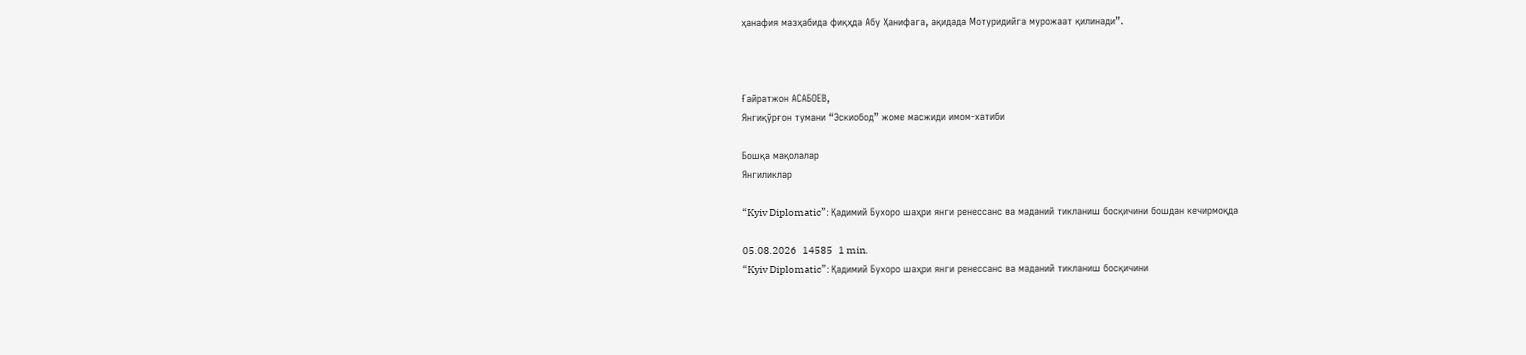ҳанафия мазҳабида фиқҳда Абу Ҳанифага, ақидада Мотуридийга мурожаат қилинади”.



Ғайратжон АСАБОЕВ,
Янгиқўрғон тумани “Эскиобод” жоме масжиди имом-хатиби

Бошқа мақолалар
Янгиликлар

“Kyiv Diplomatic”: Қадимий Бухоро шаҳри янги ренессанс ва маданий тикланиш босқичини бошдан кечирмоқда

05.08.2026   14585   1 min.
“Kyiv Diplomatic”: Қадимий Бухоро шаҳри янги ренессанс ва маданий тикланиш босқичини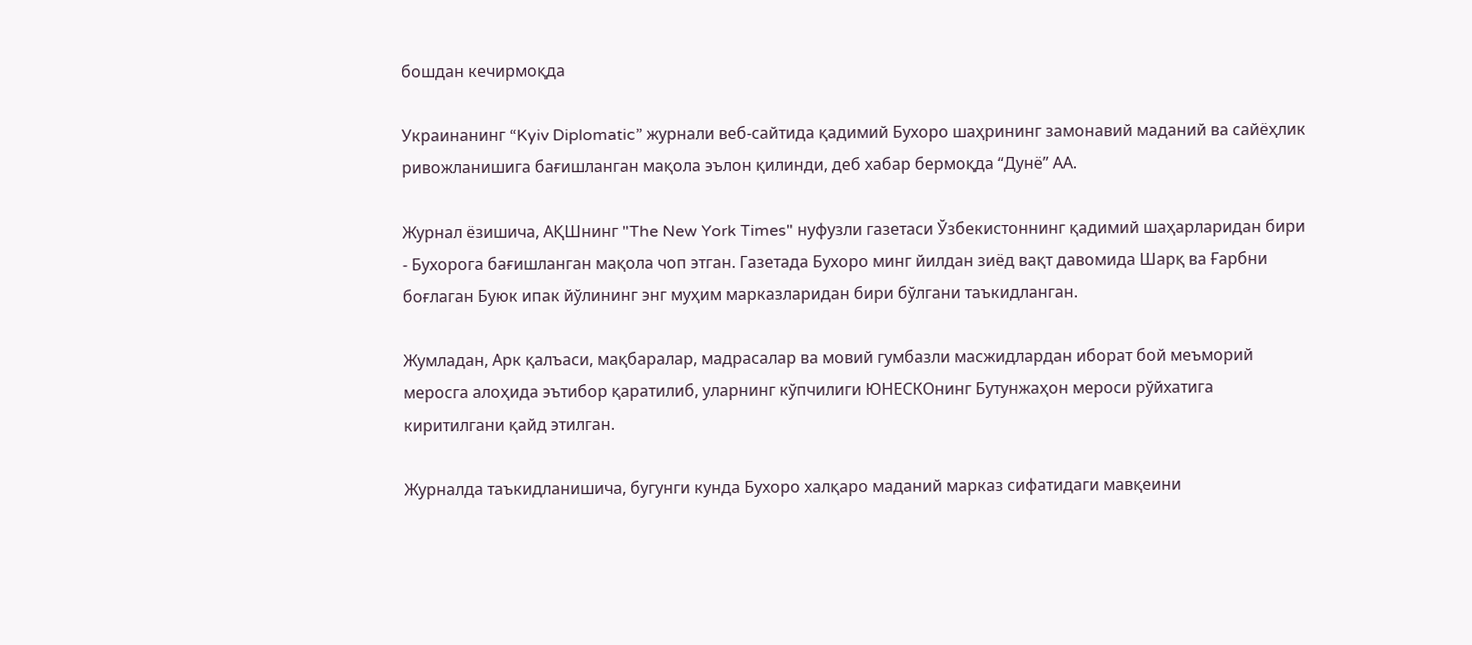бошдан кечирмоқда

Украинанинг “Kyiv Diplomatic” журнали веб-сайтида қадимий Бухоро шаҳрининг замонавий маданий ва сайёҳлик ривожланишига бағишланган мақола эълон қилинди, деб хабар бермоқда “Дунё” АА.

Журнал ёзишича, АҚШнинг "The New York Times" нуфузли газетаси Ўзбекистоннинг қадимий шаҳарларидан бири - Бухорога бағишланган мақола чоп этган. Газетада Бухоро минг йилдан зиёд вақт давомида Шарқ ва Ғарбни боғлаган Буюк ипак йўлининг энг муҳим марказларидан бири бўлгани таъкидланган.

Жумладан, Арк қалъаси, мақбаралар, мадрасалар ва мовий гумбазли масжидлардан иборат бой меъморий меросга алоҳида эътибор қаратилиб, уларнинг кўпчилиги ЮНЕСКОнинг Бутунжаҳон мероси рўйхатига киритилгани қайд этилган.

Журналда таъкидланишича, бугунги кунда Бухоро халқаро маданий марказ сифатидаги мавқеини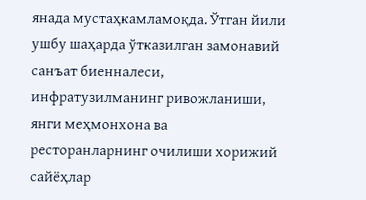янада мустаҳкамламоқда. Ўтган йили ушбу шаҳарда ўтказилган замонавий санъат биенналеси, инфратузилманинг ривожланиши, янги меҳмонхона ва ресторанларнинг очилиши хорижий сайёҳлар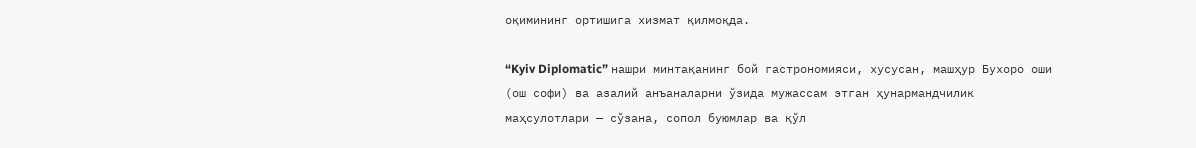оқимининг ортишига хизмат қилмоқда.

“Kyiv Diplomatic” нашри минтақанинг бой гастрономияси, хусусан, машҳур Бухоро оши (ош софи) ва азалий анъаналарни ўзида мужассам этган ҳунармандчилик маҳсулотлари — сўзана, сопол буюмлар ва қўл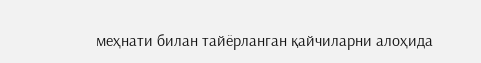меҳнати билан тайёрланган қайчиларни алоҳида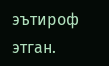эътироф этган.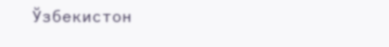Ўзбекистон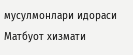мусулмонлари идораси Матбуот хизмати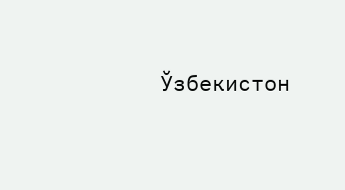Ўзбекистон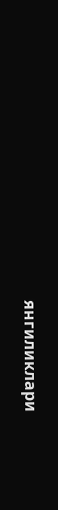янгиликлари